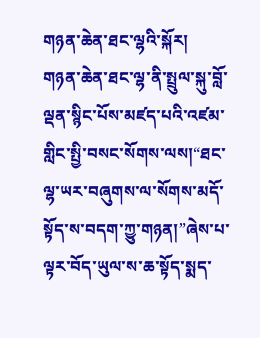གཉན་ཆེན་ཐང་ལྷའི་སྐོར།
གཉན་ཆེན་ཐང་ལྷ་ནི་སྤྲུལ་སྐུ་བློ་ལྡན་སྙིང་པོས་མཛད་པའི་འཛམ་གླིང་སྤྱི་བསང་སོགས་ལས།“ཐང་ལྷ་ཡར་བཞུགས་ལ་སོགས་མདོ་སྟོད་ས་བདག་ཀྱུ་གཉན།”ཞེས་པ་ལྟར་བོད་ཡུལ་ས་ཆ་སྟོད་སྨད་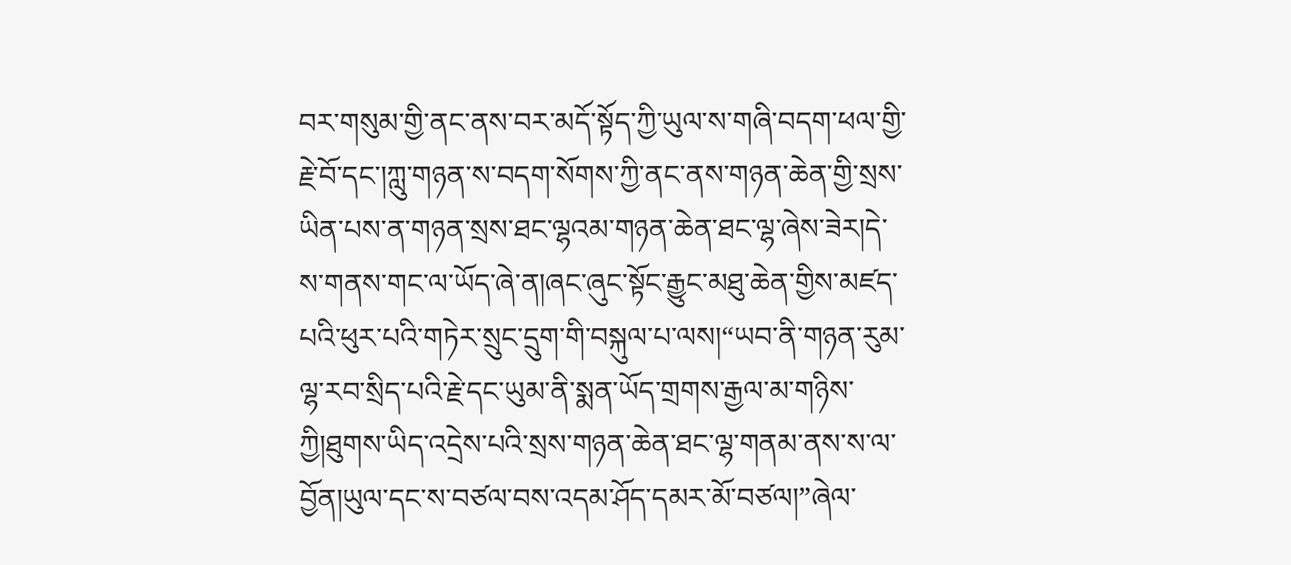བར་གསུམ་གྱི་ནང་ནས་བར་མདོ་སྟོད་ཀྱི་ཡུལ་ས་གཞི་བདག་ཕལ་གྱི་རྗེ་བོ་དང་།ཀླུ་གཉན་ས་བདག་སོགས་ཀྱི་ནང་ནས་གཉན་ཆེན་གྱི་སྲས་ཡིན་པས་ན་གཉན་སྲས་ཐང་ལྷའམ་གཉན་ཆེན་ཐང་ལྷ་ཞེས་ཟེར།དེ་ས་གནས་གང་ལ་ཡོད་ཞེ་ན།ཞང་ཞུང་སྟོང་རྒྱུང་མཐུ་ཆེན་གྱིས་མཛད་པའི་ཕུར་པའི་གཏེར་སྲུང་དྲུག་གི་བསྐུལ་པ་ལས།“ཡབ་ནི་གཉན་རུམ་ལྷ་རབ་སྲིད་པའི་རྗེ་དང་ཡུམ་ནི་སྨན་ཡོད་གྲགས་རྒྱལ་མ་གཉིས་ཀྱི།ཐུགས་ཡིད་འདྲེས་པའི་སྲས་གཉན་ཆེན་ཐང་ལྷ་གནམ་ནས་ས་ལ་བྱོན།ཡུལ་དང་ས་བཙལ་བས་འདམ་ཤོད་དམར་མོ་བཙལ།”ཞེལ་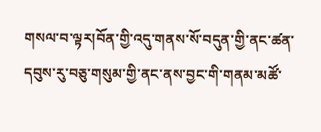གསལ་བ་ལྟར།བོན་གྱི་འདུ་གནས་སོ་བདུན་གྱི་ནང་ཚན་དབུས་རུ་བཅུ་གསུམ་གྱི་ནང་ནས་བྱང་གི་གནམ་མཚོ་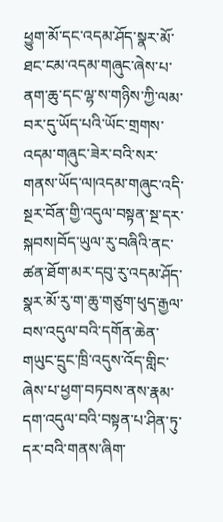ཕྱུག་མོ་དང་འདམ་ཤོད་སྣར་མོ་ཐང་ངམ་འདམ་གཞུང་ཞེས་པ་ནག་ཆུ་དང་ལྷ་ས་གཉིས་ཀྱི་ལམ་བར་དུ་ཡོད་པའི་ཡོང་གྲགས་འདམ་གཞུང་ཟེར་བའི་སར་གནས་ཡོད་ལ།འདམ་གཞུང་འདི་སྔར་བོན་གྱི་འདུལ་བསྟན་སྔ་དར་སྐབས།བོད་ཡུལ་རུ་བཞིའི་ནང་ཚན་ཐོག་མར་དབུ་རུ་འདམ་ཤོད་སྣར་མོ་རུ་ག་ཆུ་གཙུག་ཕུད་རྒྱལ་བས་འདུལ་བའི་དགོན་ཆེན་གཡུང་དྲུང་ཁྲི་འདུས་འོད་གླིང་ཞེས་པ་ཕྱག་བཏབས་ནས་རྣམ་དག་འདུལ་བའི་བསྟན་པ་ཤིན་ཏུ་དར་བའི་གནས་ཞིག་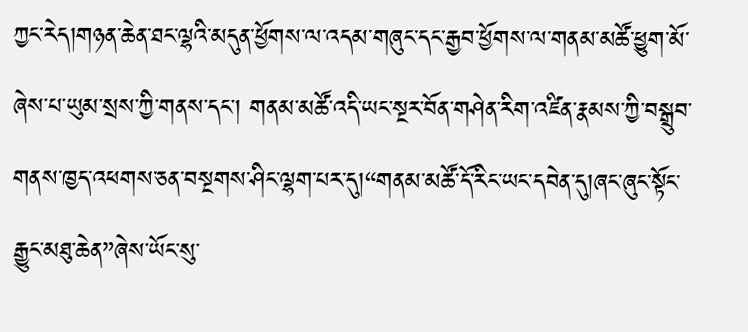ཀྱང་རེད།གཉན་ཆེན་ཐང་ལྷའི་མདུན་ཕྱོགས་ལ་འདམ་གཞུང་དང་རྒྱབ་ཕྱོགས་ལ་གནམ་མཚོ་ཕྱུག་མོ་ཞེས་པ་ཡུམ་སྲས་ཀྱི་གནས་དང་། གནམ་མཚོ་འདི་ཡང་སྔར་བོན་གཤེན་རིག་འཛིན་རྣམས་ཀྱི་བསྒྲུབ་གནས་ཁྱད་འཕགས་ཅན་བསྔགས་ཤིང་ལྷག་པར་དུ།“གནམ་མཚོ་དོ་རིང་ཡང་དབེན་དུ།ཞང་ཞུང་སྟོང་རྒྱུང་མཐུ་ཆེན”ཞེས་ཡོང་སུ་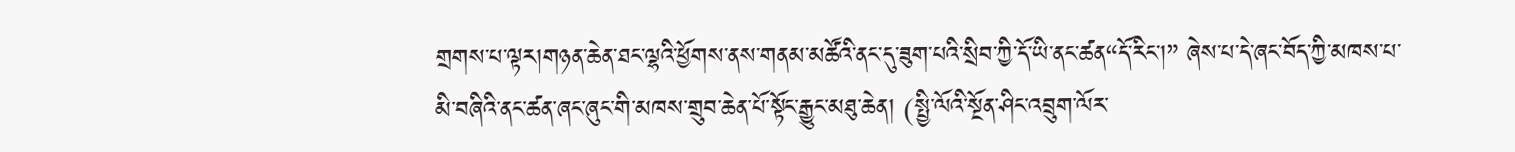གྲགས་པ་ལྟར།གཉན་ཆེན་ཐང་ལྷའི་ཕྱོགས་ནས་གནམ་མཚོའི་ནང་དུ་ཟུག་པའི་སྲིབ་ཀྱི་དོ་ཡི་ནང་ཚན“དོ་རིང་།” ཞེས་པ་དེ་ཞང་བོད་ཀྱི་མཁས་པ་མི་བཞིའི་ནང་ཚན་ཞང་ཞུང་གི་མཁས་གྲུབ་ཆེན་པོ་སྟོང་རྒྱུང་མཐུ་ཆེན། (སྤྱི་ལོའི་སྔོན་ཤིང་འབྲུག་ལོར་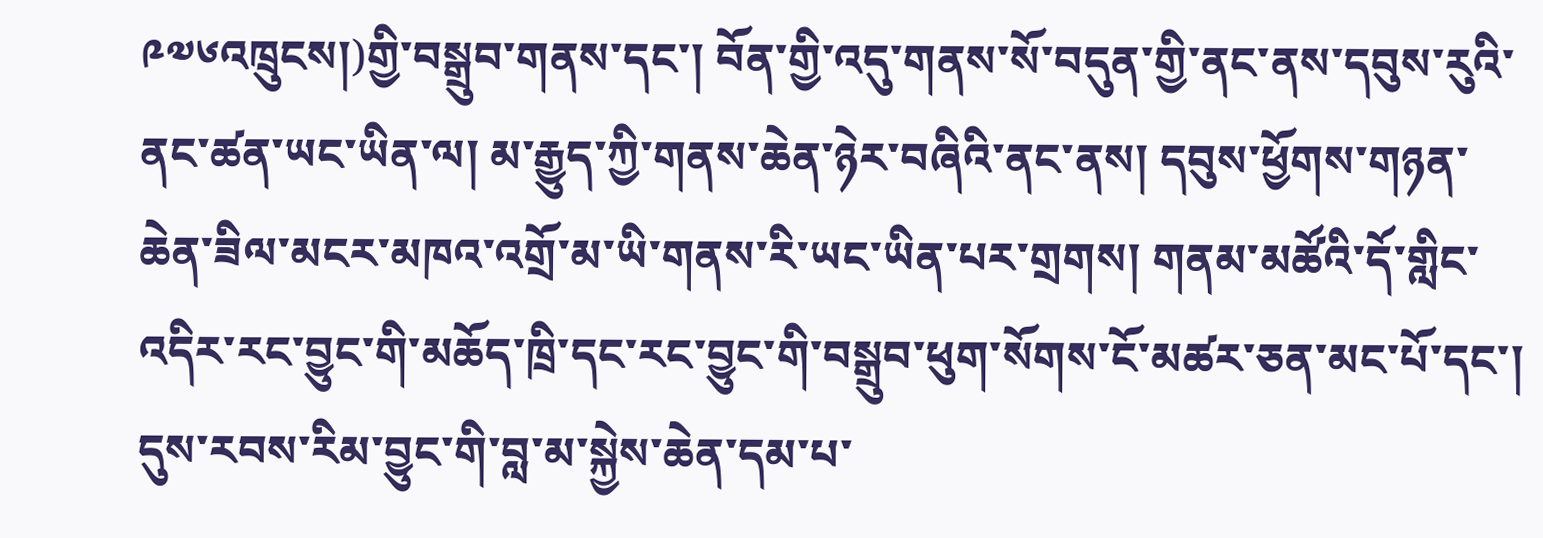༩༧༦འཁྲུངས།)གྱི་བསྒྲུབ་གནས་དང་། བོན་གྱི་འདུ་གནས་སོ་བདུན་གྱི་ནང་ནས་དབུས་རུའི་ནང་ཚན་ཡང་ཡིན་ལ། མ་རྒྱུད་ཀྱི་གནས་ཆེན་ཉེར་བཞིའི་ནང་ནས། དབུས་ཕྱོགས་གཉན་ཆེན་ཟིལ་མངར་མཁའ་འགྲོ་མ་ཡི་གནས་རི་ཡང་ཡིན་པར་གྲགས། གནམ་མཚོའི་དོ་གླིང་འདིར་རང་བྱུང་གི་མཆོད་ཁྲི་དང་རང་བྱུང་གི་བསྒྲུབ་ཕུག་སོགས་ངོ་མཚར་ཅན་མང་པོ་དང་། དུས་རབས་རིམ་བྱུང་གི་བླ་མ་སྐྱེས་ཆེན་དམ་པ་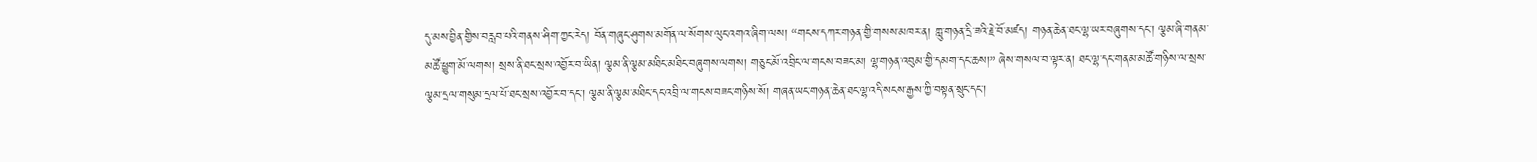དུ་མས་བྱིན་གྱིས་བརླབ་པའི་གནས་ཤིག་ཀྱང་རེད། བོན་གཞུང་ཤུགས་མགོན་ལ་སོགས་ལུང་འགའ་ཞིག་ལས། “གངས་དཀར་གཉན་གྱི་གསས་མཁར་ན། ཀླུ་གཉན་དྲི་ཟའི་རྗེ་བོ་མཛད། གཉན་ཆེན་ཐང་ལྷ་ཡར་བཞུགས་དང་། ལྕམ་ཞི་གནམ་མཚོ་ཕྱུག་མོ་ལགས། སྲས་ནི་ཐང་སྲས་འབྱོར་བ་ཡིན། ལྕམ་ནི་ལྕམ་མཐིང་མཐིང་བཞུགས་ལགས། གཅུང་མོ་འབྲིང་ལ་གངས་བཟང་མ། ལྷ་གཉན་འབུམ་གྱི་དམག་དང་ཆས།” ཞེས་གསལ་བ་ལྟར་ན། ཐང་ལྷ་དང་གནམ་མཚོ་གཉིས་ལ་སྲས་ལྕམ་དྲལ་གསུམ་དྲལ་པོ་ཐང་སྲས་འབྱོར་བ་དང་། ལྕམ་ནི་ལྕམ་མཐིང་དང་འབྲི་ལ་གངས་བཟང་གཉིས་སོ། གཞན་ཡང་གཉན་ཆེན་ཐང་ལྷ་འདི་སངས་རྒྱས་ཀྱི་བསྟན་སྲུང་དང་།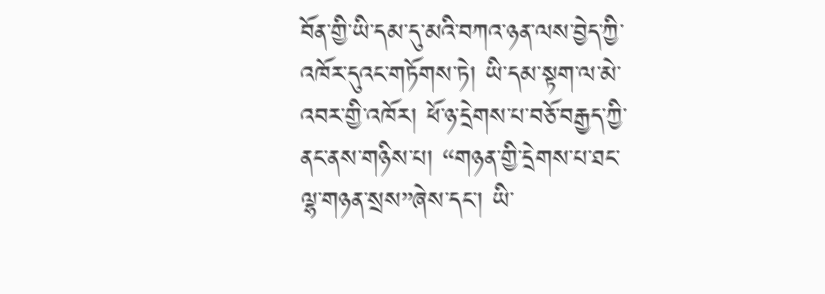བོན་གྱི་ཡི་དམ་དུ་མའི་བཀའ་ཉན་ལས་བྱེད་ཀྱི་འཁོར་དུའང་གཏོགས་ཏེ། ཡི་དམ་སྟག་ལ་མེ་འབར་གྱི་འཁོར། ཕོ་ཉ་དྲེགས་པ་བཅོ་བརྒྱད་ཀྱི་ནང་ནས་གཉིས་པ། “གཉན་གྱི་དྲེགས་པ་ཐང་ལྷ་གཉན་སྲས”ཞེས་དང་། ཡི་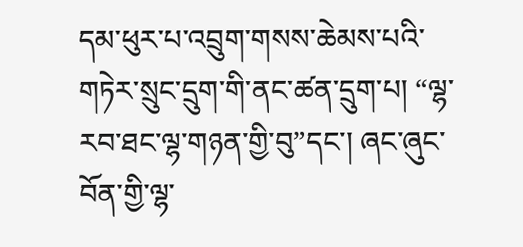དམ་ཕུར་པ་འབྲུག་གསས་ཆེམས་པའི་གཏེར་སྲུང་དྲུག་གི་ནང་ཚན་དྲུག་པ། “ལྷ་རབ་ཐང་ལྷ་གཉན་གྱི་བུ”དང་། ཞང་ཞུང་བོན་གྱི་ལྷ་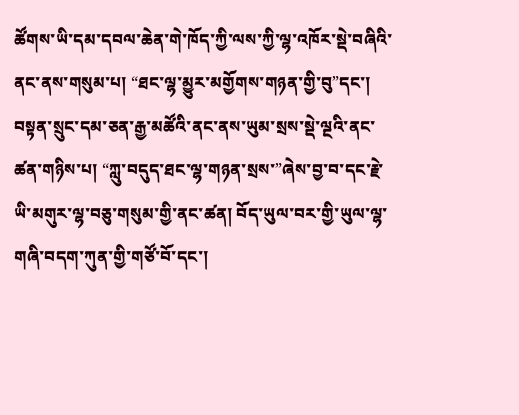ཚོགས་ཡི་དམ་དབལ་ཆེན་གེ་ཁོད་ཀྱི་ལས་ཀྱི་ལྷ་འཁོར་སྡེ་བཞིའི་ནང་ནས་གསུམ་པ། “ཐང་ལྷ་མྱུར་མགྱོགས་གཉན་གྱི་བུ”དང་། བསྟན་སྲུང་དམ་ཅན་རྒྱ་མཚོའི་ནང་ནས་ཡུམ་སྲས་སྡེ་ལྔའི་ནང་ཚན་གཉིས་པ། “ཀླུ་བདུད་ཐང་ལྷ་གཉན་སྲས་”ཞེས་བྱ་བ་དང་རྗེ་ཡི་མགུར་ལྷ་བཅུ་གསུམ་གྱི་ནང་ཚན། བོད་ཡུལ་བར་གྱི་ཡུལ་ལྷ་གཞི་བདག་ཀུན་གྱི་གཙོ་བོ་དང་།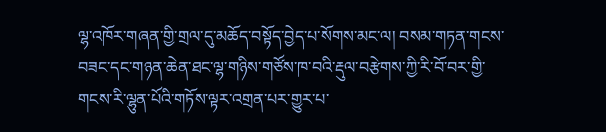ལྷ་འཁོར་གཞན་གྱི་གྲལ་དུ་མཆོད་བསྟོད་བྱེད་པ་སོགས་མང་ལ། བསམ་གཏན་གངས་བཟང་དང་གཉན་ཆེན་ཐང་ལྷ་གཉིས་གཙོས་ཁ་བའི་རྡུལ་བརྩེགས་ཀྱི་རི་བོ་བར་གྱི་གངས་རི་ལྷུན་པོའི་གཏོས་ལྟར་འགྲན་པར་གྱུར་པ་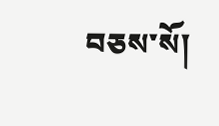བཅས་སོ།